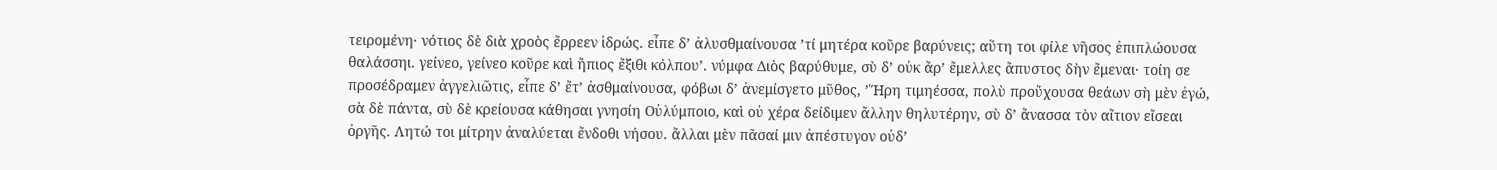τειρομένη· νότιος δὲ διὰ χροὸς ἔρρεεν ἱδρώς. εἶπε δʼ ἀλυσθμαίνουσα ʼτί μητέρα κοῦρε βαρύνεις; αὕτη τοι φίλε νῆσος ἐπιπλώουσα θαλάσσηι. γείνεο, γείνεο κοῦρε καὶ ἤπιος ἔξιθι κόλπουʼ. νύμφα Διὸς βαρύθυμε, σὺ δʼ οὐκ ἄρʼ ἔμελλες ἄπυστος δὴν ἔμεναι· τοίη σε προσέδραμεν ἀγγελιῶτις, εἶπε δʼ ἔτʼ ἀσθμαίνουσα, φόβωι δʼ ἀνεμίσγετο μῦθος, ʼἭρη τιμηέσσα, πολὺ προὔχουσα θεάων σὴ μὲν ἐγώ, σὰ δὲ πάντα, σὺ δὲ κρείουσα κάθησαι γνησίη Οὐλύμποιο, καὶ οὐ χέρα δείδιμεν ἄλλην θηλυτέρην, σὺ δʼ ἄνασσα τὸν αἴτιον εἴσεαι ὀργῆς. Λητώ τοι μίτρην ἀναλύεται ἔνδοθι νήσου. ἄλλαι μὲν πᾶσαί μιν ἀπέστυγον οὐδʼ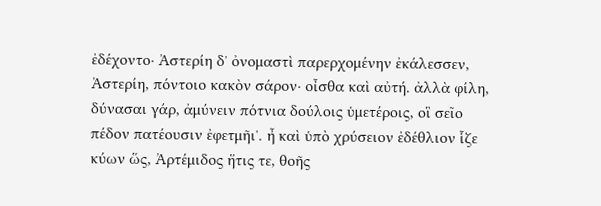ἐδέχοντο· Ἀστερίη δʼ ὀνομαστὶ παρερχομένην ἐκάλεσσεν, Ἀστερίη, πόντοιο κακὸν σάρον· οἶσθα καὶ αὐτή. ἀλλὰ φίλη, δύνασαι γάρ, ἀμύνειν πότνια δούλοις ὑμετέροις, οἳ σεῖο πέδον πατέουσιν ἐφετμῆιʼ. ἦ καὶ ὑπὸ χρύσειον ἐδέθλιον ἷζε κύων ὥς, Ἀρτέμιδος ἥτις τε, θοῆς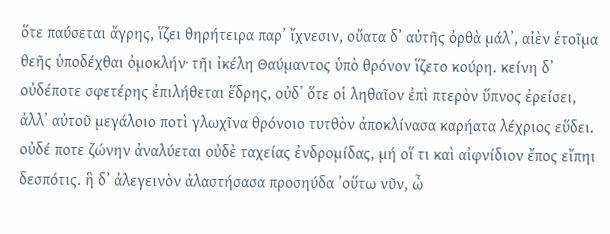ὅτε παύσεται ἄγρης, ἵζει θηρήτειρα παρʼ ἴχνεσιν, οὔατα δʼ αὐτῆς ὀρθὰ μάλʼ, αἰὲν ἑτοῖμα θεῆς ὑποδέχθαι ὀμοκλήν· τῆι ἰκέλη Θαύμαντος ὑπὸ θρόνον ἵζετο κούρη. κείνη δʼ οὐδέποτε σφετέρης ἐπιλήθεται ἕδρης, οὐδʼ ὅτε οἱ ληθαῖον ἐπὶ πτερὸν ὕπνος ἐρείσει, ἀλλʼ αὐτοῦ μεγάλοιο ποτὶ γλωχῖνα θρόνοιο τυτθὸν ἀποκλίνασα καρήατα λέχριος εὕδει. οὐδέ ποτε ζώνην ἀναλύεται οὐδὲ ταχείας ἐνδρομίδας, μή οἵ τι καὶ αἰφνίδιον ἔπος εἴπηι δεσπότις. ἣ δʼ ἀλεγεινὸν ἀλαστήσασα προσηύδα ʼοὕτω νῦν, ὦ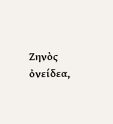Ζηνὸς ὀνείδεα,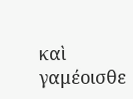καὶ γαμέοισθε